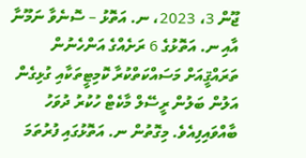ޖޫން 3، 2023، ނ. އަތޮޅު – ސޮނެވާ ނަމޫނާ އާއި ނ. އަތޮޅުގެ 6 ރަށެއްގެ އަންހެނުން ތަރައްޤީއަށް މަސައްކަތްކުރާ ކޮމިޓީތަކާއި ގުޅިގެން އަލުން ބަލުން ރީސޭލް މާކެޓް ހުކުރު ދުވަހު ބާއްވައިފިއެވެ. މިގޮތުން ނ. އަތޮޅުގައި ފުރުތަމަ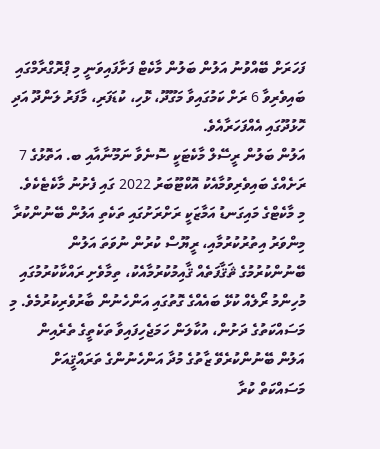ފަހަރަށް ބޭއްވުނު އަލުން ބަލުން މާކެޓް ފަށާފައިވަނީ މި ޕްރޮގްރާމްގައި ބައިވެރިވާ 6 ރަށް ކަމުގައިވާ މަގޫދޫ، ޅޮހި، ކުޑަފަރި، މާފަރު ލަންދޫ އަދި ހޮޅުދޫގައި އެއްފަހަރާއެވެ.
އަލުން ބަލުން ރީސޭލް މާކެޓަކީ ސޮނެވާ ނަމޫނާއާއި ބ. އަތޮޅުގެ 7 ރަށެއްގެ ބައިވެރިވުމާއެކު އޮކްޓޫބަރު 2022 ގައި ފެށުނު މާކެޓެކެވެ.
މި މާކެޓްގެ މައިގަނޑު އަމާޒަކީ ރަށްރަށުގައި ތަކެތި އަލުން ބޭނުންކުރާ މިންވަރު އިތުރުކުރުމާއި، ރީޔޫސް ކުރުން ނުވަތަ އަލުން ބޭނުންކުރުމުގެ ޘަޤާފަތެއް ޤާއިމުކުރުމާއެކު، ތިމާވެށި ރައްކާކުރުމުގައި މުހިންމު ރޯލެއް ކުޅޭ ބައެއްގެ ގޮތުގައި އަންހެނުން ބާރުވެރިކުރުމެވެ. މި މަސައްކަތުގެ ދަށުން، އުކާލަން ހަމަޖެހިފައިވާ ތަކެތީގެ ތެރެއިން އަލުން ބޭނުންކުރެވޭ ޒާތުގެ މުދާ އަންހެނުންގެ ތަރައްޤީއަށް މަސައްކަތް ކުރާ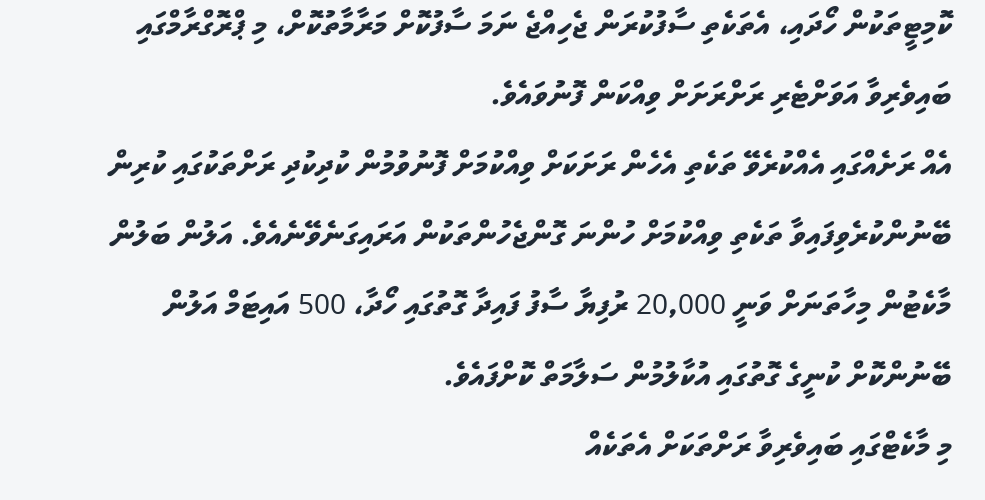ކޮމިޓީތަކުން ހޯދައި، އެތަކެތި ސާފުކުރަން ޖެހިއްޖެ ނަމަ ސާފުކޮށް މަރާމާތުކޮށް، މި ޕްރޮގްރާމްގައި ބައިވެރިވާ އަވަށްޓެރި ރަށްރަށަށް ވިއްކަން ފޮނުވައެވެ.
އެއް ރަށެއްގައި އެއްކުރެވޭ ތަކެތި އެހެން ރަށަކަށް ވިއްކުމަށް ފޮނުވުމުން ކުދިކުދި ރަށްތަކުގައި ކުރިން ބޭނުންކުރެވިފައިވާ ތަކެތި ވިއްކުމަށް ހުންނަ ގޮންޖެހުންތަކުން އަރައިގަނެވޭނެއެވެ. އަލުން ބަލުން މާކެޓުން މިހާތަނަށް ވަނީ 20,000 ރުފިޔާ ސާފު ފައިދާ ގޮތުގައި ހޯދާ، 500 އައިޓަމް އަލުން ބޭނުންކޮށް ކުނީގެ ގޮތުގައި އުކާލުމުން ސަލާމަތް ކޮށްފައެވެ.
މި މާކެޓްގައި ބައިވެރިވާ ރަށްތަކަށް އެތަކެއް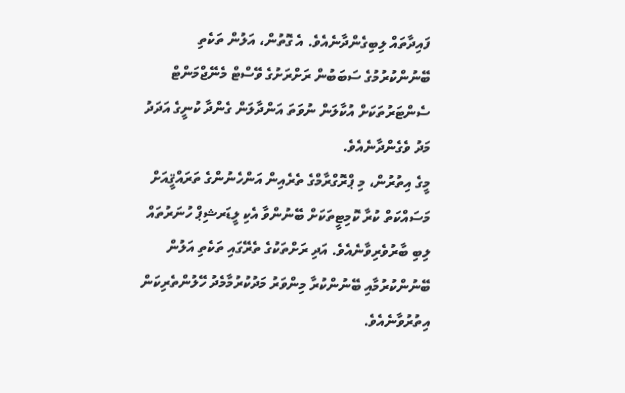ފައިދާތައް ލިބިގެންދާނެއެވެ. އެ ގޮތުން، އަލުން ތަކެތި ބޭނުންކުރުމުގެ ސަބަބުން ރަށްރަށުގެ ވޭސްޓް މެނޭޖްމަންޓް ސެންޓަރުތަކަށް އުކާލަން ނުވަތަ އަންދާލަން ގެންދާ ކުނީގެ އަދަދު މަދު ވެގެންދާނެއެވެ.
މީގެ އިތުރުން، މި ޕްރޮގްރާމްގެ ތެރެއިން އަންހެނުންގެ ތަރައްޤީއަށް މަސައްކަތް ކުރާ ކޮމިޓީތަކަށް ބޭނުންވާ އެކި ލީޑަރޝިޕް ހުނަރުތައް ލިބި ބާރުވެރިވާނެއެވެ. އަދި ރަށްތަކުގެ ތެރޭގައި ތަކެތި އަލުން ބޭނުންކުރުމާއި ބޭނުންކުރާ މިންވަރު މަދުކުރުމާމެދު ހޭލުންތެރިކަން އިތުރުވާނެއެވެ.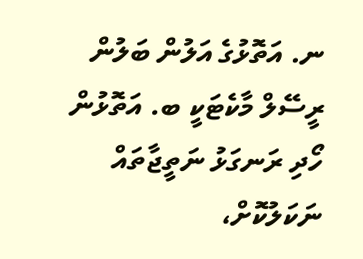ނ. އަތޮޅުގެ އަލުން ބަލުން ރީސޭލް މާކެޓަކީ ބ. އަތޮޅުން ހޯދި ރަނގަޅު ނަތީޖާތައް ނަކަލުކޮށް،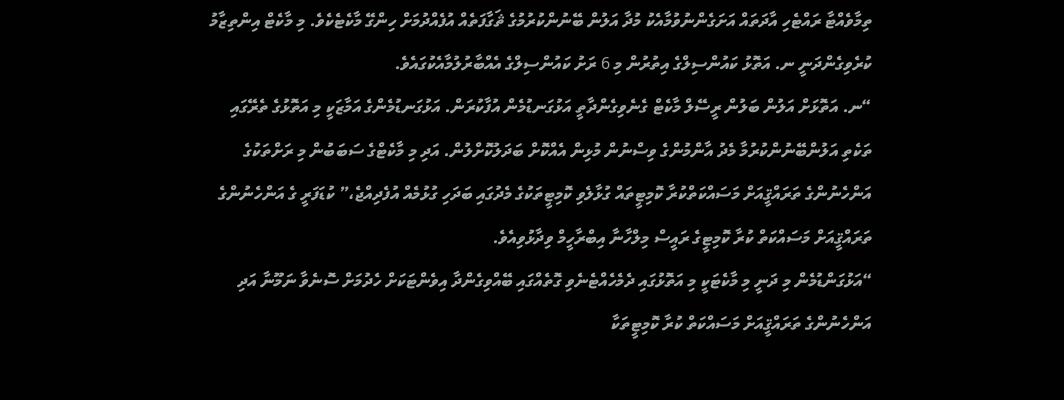ތިމާވެއްޓާ ރައްޓެހި އާދަތައް އަށަގެންނުވުމާއެކު މުދާ އަލުން ބޭނުންކުރުމުގެ ޘަގާފަތެއް އުފެއްދުމަށް ހިންގޭ މާކެޓެކެވެ. މި މާކެޓް އިންތިޒާމު ކުރެވިގެންދަނީ ނ. އަތޮޅު ކައުންސިލްގެ އިތުރުން މި 6 ރަށު ކައުންސިލްގެ އެއްބާރުލުމާއެކުގައެވެ.
“ނ. އަތޮޅަށް އަލުން ބަލުން ރީސޭލް މާކެޓް ގެނެވިގެންދާތީ އަޅުގަނޑުމެން އުފާކުރަން. އަޅުގަނޑުމެންގެ އަމާޒަކީ މި އަތޮޅުގެ ތެރޭގައި ތަކެތި އަލުންބޭނުންކުރުމާ މެދު އާންމުންގެ ވިސްނުން މުޅިން އެއްކޮށް ބަދަލުކޮށްލުން. އަދި މި މާކެޓްގެ ސަބަބުން މި ރަށްތަކުގެ އަންހެނުންގެ ތަރައްޤީއަށް މަސައްކަތްކުރާ ކޮމިޓީތައް ގުޅާލެވި ކޮމިޓީތަކުގެ މެދުގައި ބަދަހި ގުޅުމެއް އުފެދިއްޖެ،” ކުޑަފަރީ ގެ އަންހެނުންގެ ތަރައްޤީއަށް މަސައްކަތް ކުރާ ކޮމިޓީގެ ރައީސް މިލްހާނާ އިބްރާހީމް ވިދާޅުވިއެވެ.
“އަޅުގަންޑުމެން މި ދަނީ މި މާކެޓަކީ މި އަތޮޅުގައި ދެމެހެއްޓެނެވި ގޮތެއްގައި ބޭއްވިގެންދާ އިވެންޓަކަށް ހެދުމަށް ސޮނެވާ ނަމޫނާ އަދި އަންހެނުންގެ ތަރައްޤީއަށް މަސައްކަތް ކުރާ ކޮމިޓީތަކާ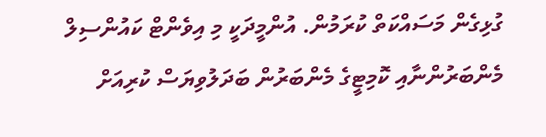ގުޅިގެން މަސައްކަތް ކުރަމުން. އުންމީދަކީ މި އިވެންޓް ކައުންސިލް މެންބަރުންނާއި ކޮމިޓީގެ މެންބަރުން ބަދަލުވިޔަސް ކުރިއަށް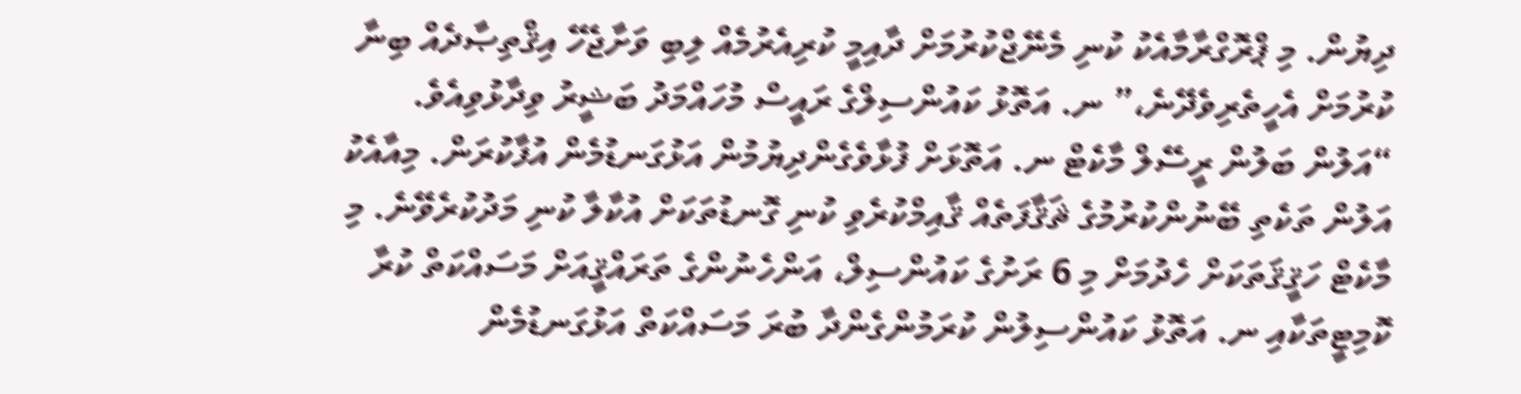ދިޔުން. މި ޕްރޮގްރާމާއެކު ކުނި މެނޭޖްކުރުމަށް ދާއިމީ ކުރިއެރުމެއް ލިބި ވަށާޖެހޭ އިޤްތިޞާދެއް ބިނާ ކުރުމަށް އެހީތެރިވެދޭނެ،” ނ. އަތޮޅު ކައުންސިލްގެ ރައީސް މުހައްމަދު ބަޝީރު ވިދާޅުވިއެވެ.
“އަލުން ބަލުން ރީސޭލް މާކެޓް ނ. އަތޮޅަށް ފުޅާވެގެންދިޔުމުން އަޅުގަނޑުމެން އުފާކުރަން. މިއާއެކު އަލުން ތަކެތި ބޭނުންކުރުމުގެ ޘަޤާފަތެއް ޤާއިމްކުރެވި ކުނި ގޮނޑުތަކަށް އުކާލާ ކުނި މަދުކުރެވޭނެ. މި މާކެޓް ހަޤީޤަތަކަށް ހެދުމަށް މި 6 ރަށުގެ ކައުންސިލް، އަންހެނުންގެ ތަރައްޤީއަށް މަސައްކަތް ކުރާ ކޮމިޓީތަކާއި ނ. އަތޮޅު ކައުންސިލުން ކުރަމުންގެންދާ ބުރަ މަސައްކަތް އަޅުގަނޑުމެން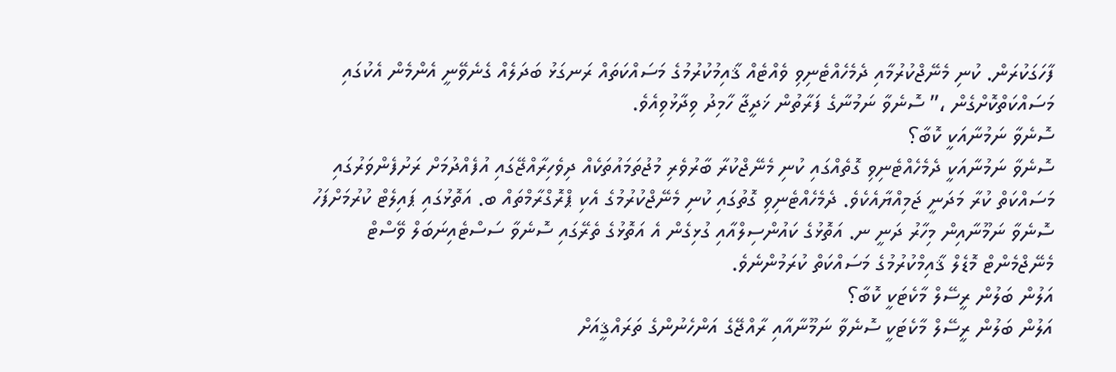ފާހަގަކުރަން. ކުނި މެނޭޖްކުރުމާއި ދެމެހެއްޓެނިވި ވެއްޓެއް ޤާއިމުކުރުމުގެ މަސައްކަތައް ރަނގަޅު ބަދަލެއް ގެނެވޭނީ އެންމެން އެކުގައި މަސައްކަތްކޮށްގެން ،” ސޮނެވާ ނަމުނާގެ ފަރާތުން ޚަދީޖާ ހާމިދު ވިދާޅުވިއެވެ.
ސޮނެވާ ނަމުނާއަކީ ކޮބާ؟
ސޮނެވާ ނަމުނާއަކީ ދެމެހެއްޓެނިވި ގޮތެއްގައި ކުނި މެނޭޖްކުރާ ބާރުވެރި މުޖުތަމައުތަކެއް ދިވެހިރާއްޖޭގައި އުފެއްދުމަށް ރަށުފެންވަރުގައި މަސައްކަތް ކުރާ މަދަނީ ޖަމިއްޔާއެކެވެ. ދެމެހެއްޓެނިވި ގޮތުގައި ކުނި މެނޭޖްކުރުމުގެ އެކި ޕްރޮގްރާމްތައް ބ. އަތޮޅުގައި ޕައިލެޓް ކުރުމަށްފަހު ސޮނެވާ ނަމޫނާއިން މިހާރު ދަނީ ނ. އަތޮޅުގެ ކައުންސިލްއާއި ގުޅިގެން އެ އަތޮޅުގެ ތެރޭގައި ސޮނެވާ ސަސްޓެއިނަބަލް ވޭސްޓް މެނޭޖްމެންޓް މޮޑެލް ޤާއިމްކުރުމުގެ މަސައްކަތް ކުރަމުންނެވެ.
އަލުން ބަލުން ރީސޭލް މާކެޓަކީ ކޮބާ؟
އަލުން ބަލުން ރީސޭލް މާކެޓަކީ ސޮނެވާ ނަމޫނާއާއި ރާއްޖޭގެ އަންހެނުންގެ ތަރައްޤީއަށް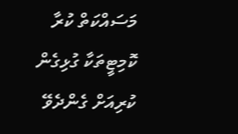މަސައްކަތް ކުރާ ކޮމިޓީތަކާ ގުޅިގެން ކުރިއަށް ގެންދެވޭ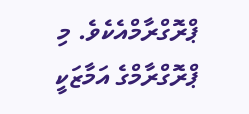ޕްރޮގްރާމްއެކެވެ. މި ޕްރޮގްރާމްގެ އަމާޒަކީ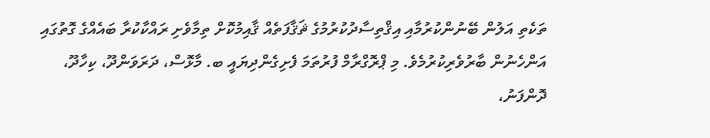ތަކެތި އަލުން ބޭނުންކުރުމާއި އިޤްތިސާދުކުރުމުގެ ޘަޤާފަތެއް ޤާއިމުކޮށް ތިމާވެށި ރައްކާކުރާ ބައެއްގެ ގޮތުގައި އަންހެނުން ބާރުވެރިކުރުމެވެ. މި ޕްރޮގްރާމް ފުރުތަމަ ފެށިގެންދިޔައީ ބ. މާޅޮސް، ދަރަވަންދޫ، ކިހާދޫ، ދޮންފަނު،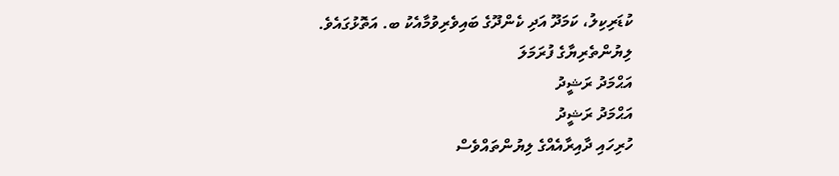ކުޑަރިކިލު، ކަމަދޫ އަދި ކެންދޫގެ ބައިވެރިވުމާއެކު ބ. އަތޮޅުގައެވެ.
ލިޔުންތެރިޔާގެ ފުރަމަލަ
އަޙްމަދު ރަޝީދު
އަޙްމަދު ރަޝީދު
ހުރިހައި ދާއިރާއެއްގެ ލިޔުންތައްވެސް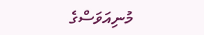މުނިއަވަސްގެ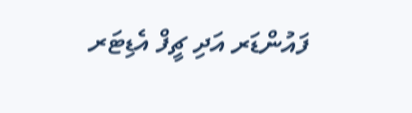ފައުންޑަރ އަދި ޗީފް އެޑިޓަރ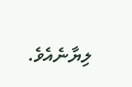ލިޔާނެއެވެ.